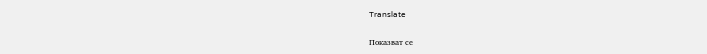Translate

Показват се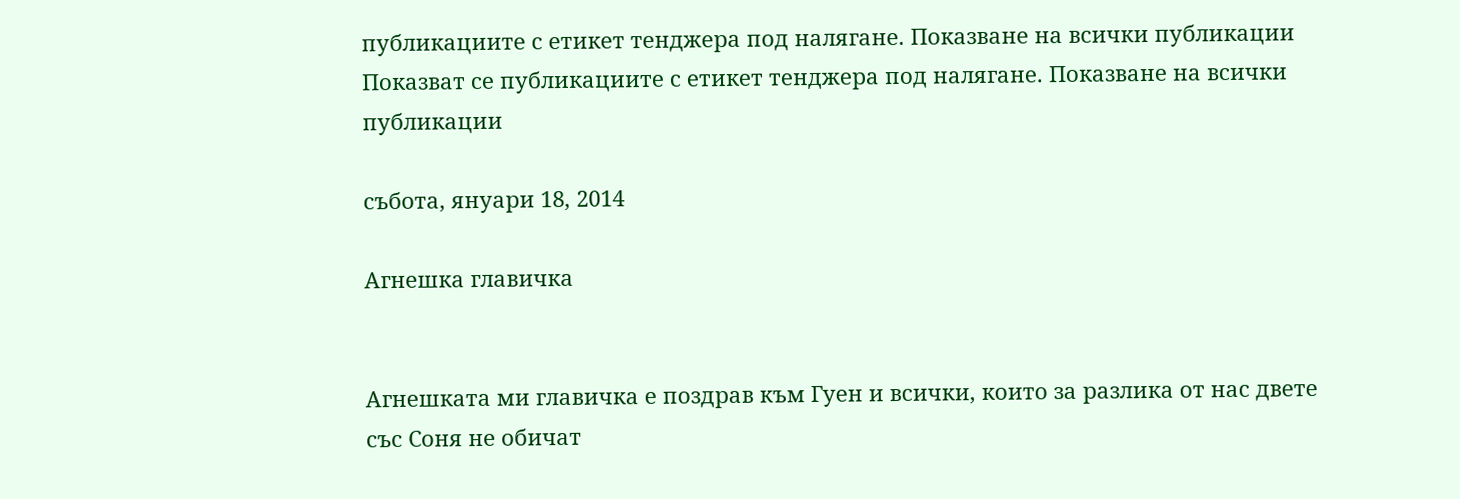публикациите с етикет тенджера под налягане. Показване на всички публикации
Показват се публикациите с етикет тенджера под налягане. Показване на всички публикации

събота, януари 18, 2014

Агнешка главичка


Агнешката ми главичка е поздрав към Гуен и всички, които за разлика от нас двете със Соня не обичат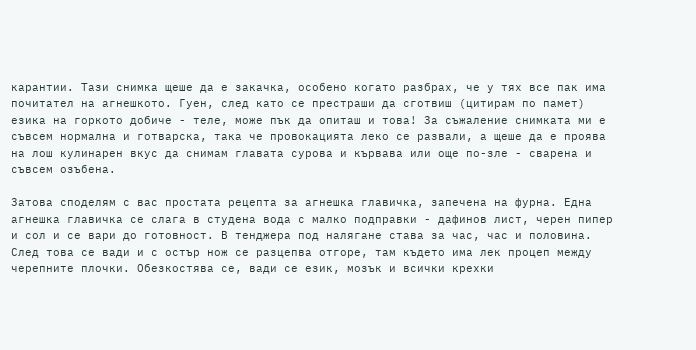карантии. Тази снимка щеше да е закачка, особено когато разбрах, че у тях все пак има почитател на агнешкото. Гуен, след като се престраши да сготвиш (цитирам по памет) езика на горкото добиче - теле, може пък да опиташ и това! За съжаление снимката ми е съвсем нормална и готварска, така че провокацията леко се развали, а щеше да е проява на лош кулинарен вкус да снимам главата сурова и кървава или още по-зле - сварена и съвсем озъбена.

Затова споделям с вас простата рецепта за агнешка главичка, запечена на фурна. Една агнешка главичка се слага в студена вода с малко подправки - дафинов лист, черен пипер и сол и се вари до готовност. В тенджера под налягане става за час, час и половина. След това се вади и с остър нож се разцепва отгоре, там където има лек процеп между черепните плочки. Обезкостява се, вади се език, мозък и всички крехки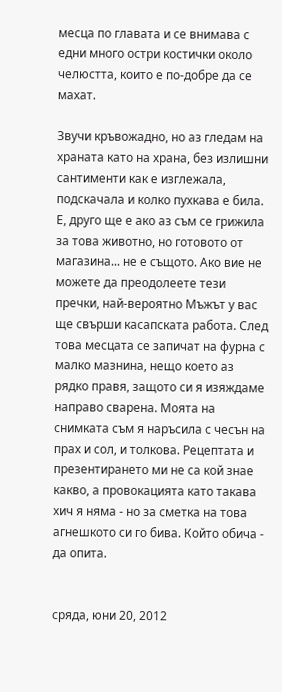месца по главата и се внимава с едни много остри костички около челюстта, които е по-добре да се махат.

Звучи кръвожадно, но аз гледам на храната като на храна, без излишни сантименти как е изглежала, подскачала и колко пухкава е била. Е, друго ще е ако аз съм се грижила за това животно, но готовото от магазина... не е същото. Ако вие не можете да преодолеете тези пречки, най-вероятно Мъжът у вас ще свърши касапската работа. След това месцата се запичат на фурна с малко мазнина, нещо което аз рядко правя, защото си я изяждаме направо сварена. Моята на снимката съм я наръсила с чесън на прах и сол, и толкова. Рецептата и презентирането ми не са кой знае какво, а провокацията като такава хич я няма - но за сметка на това агнешкото си го бива. Който обича - да опита.


сряда, юни 20, 2012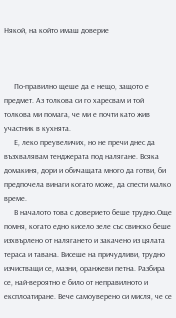Някой, на който имаш доверие



     По-правилно щеше да е нещо, защото е предмет. Аз толкова си го харесвам и той толкова ми помага, че ми е почти като жив участник в кухнята.
     Е, леко преувеличих, но не пречи днес да възхвалявам тенджерата под налягане. Всяка домакиня, дори и обичащата много да готви, би предпочела винаги когато може, да спести малко време.
     В началото това с доверието беше трудно.Още помня, когато едно кисело зеле със свинско беше изхвърлено от налягането и закачено из цялата тераса и тавана. Висеше на причудливи, трудно изчистващи се, мазни, оранжеви петна. Разбира се, най-вероятно е било от неправилното и експлоатиране. Вече самоуверено си мисля, че се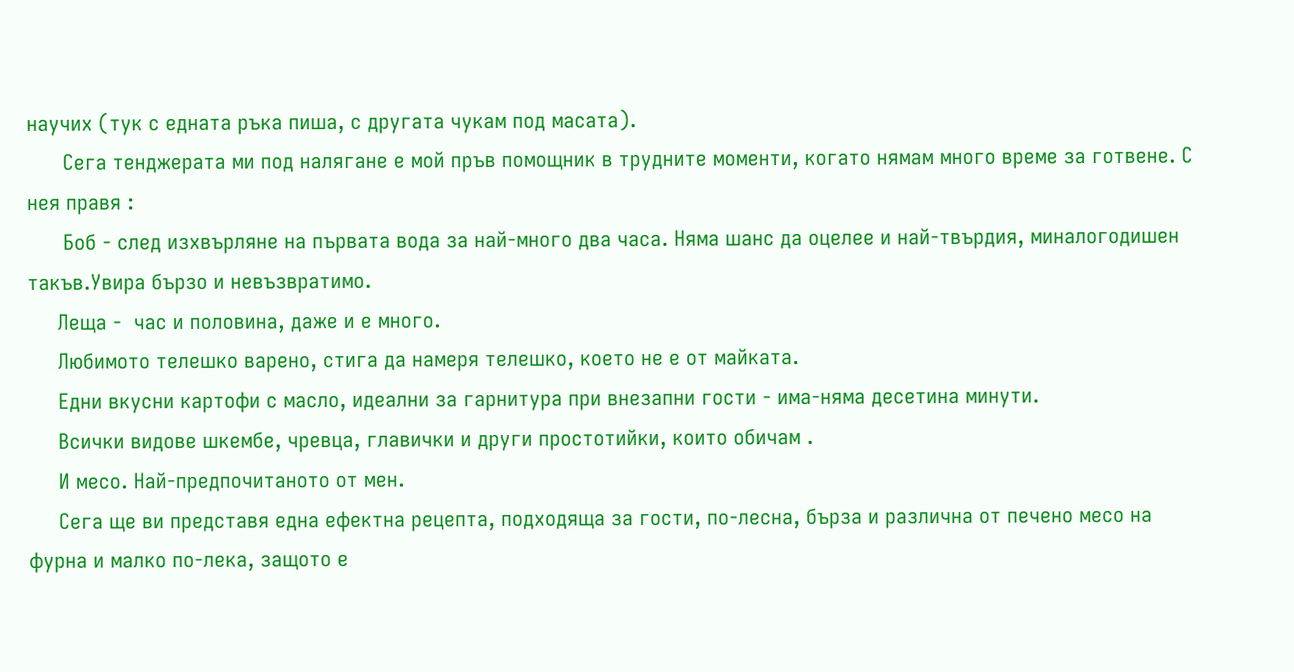научих (тук с едната ръка пиша, с другата чукам под масата).
      Сега тенджерата ми под налягане е мой пръв помощник в трудните моменти, когато нямам много време за готвене. С нея правя :
      Боб - след изхвърляне на първата вода за най-много два часа. Няма шанс да оцелее и най-твърдия, миналогодишен такъв.Увира бързо и невъзвратимо.
     Леща -  час и половина, даже и е много.
     Любимото телешко варено, стига да намеря телешко, което не е от майката.
     Едни вкусни картофи с масло, идеални за гарнитура при внезапни гости - има-няма десетина минути.
     Всички видове шкембе, чревца, главички и други простотийки, които обичам .
     И месо. Най-предпочитаното от мен.
     Сега ще ви представя една ефектна рецепта, подходяща за гости, по-лесна, бърза и различна от печено месо на фурна и малко по-лека, защото е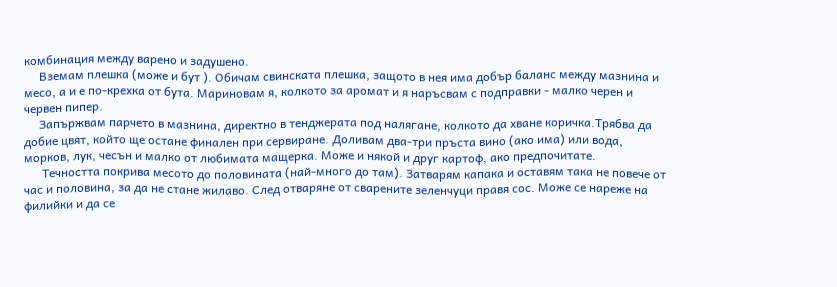комбинация между варено и задушено.
     Вземам плешка (може и бут ). Обичам свинската плешка, защото в нея има добър баланс между мазнина и месо, а и е по-крехка от бута. Мариновам я, колкото за аромат и я наръсвам с подправки - малко черен и червен пипер.
     Запържвам парчето в мазнина, директно в тенджерата под налягане, колкото да хване коричка.Трябва да добие цвят, който ще остане финален при сервиране. Доливам два-три пръста вино (ако има) или вода, морков, лук, чесън и малко от любимата мащерка. Може и някой и друг картоф, ако предпочитате.
      Течността покрива месото до половината (най-много до там). Затварям капака и оставям така не повече от час и половина, за да не стане жилаво. След отваряне от сварените зеленчуци правя сос. Може се нареже на филийки и да се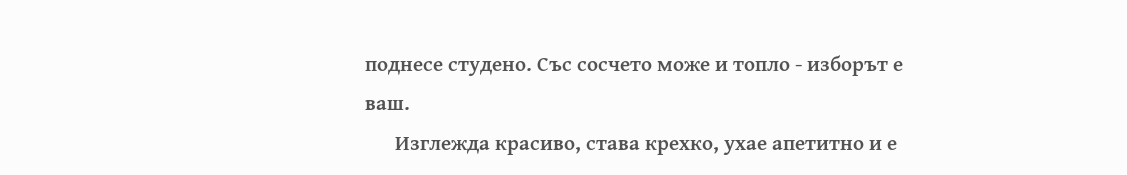поднесе студено. Със сосчето може и топло - изборът е ваш.
      Изглежда красиво, става крехко, ухае апетитно и е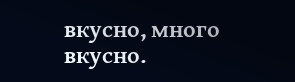вкусно, много вкусно.